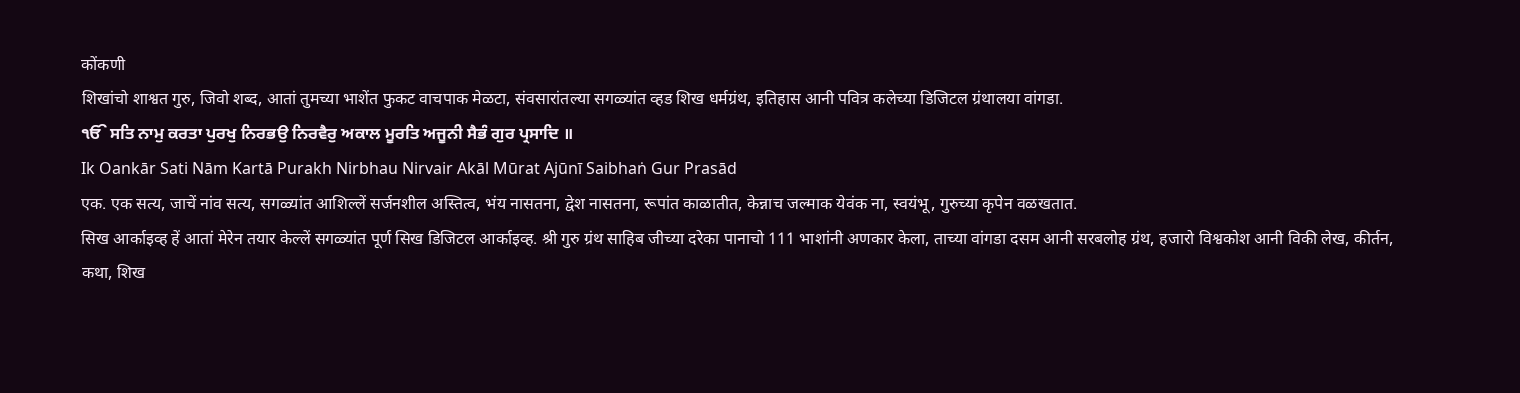कोंकणी
शिखांचो शाश्वत गुरु, जिवो शब्द, आतां तुमच्या भाशेंत फुकट वाचपाक मेळटा, संवसारांतल्या सगळ्यांत व्हड शिख धर्मग्रंथ, इतिहास आनी पवित्र कलेच्या डिजिटल ग्रंथालया वांगडा.
ੴ ਸਤਿ ਨਾਮੁ ਕਰਤਾ ਪੁਰਖੁ ਨਿਰਭਉ ਨਿਰਵੈਰੁ ਅਕਾਲ ਮੂਰਤਿ ਅਜੂਨੀ ਸੈਭੰ ਗੁਰ ਪ੍ਰਸਾਦਿ ॥
Ik Oankār Sati Nām Kartā Purakh Nirbhau Nirvair Akāl Mūrat Ajūnī Saibhaṅ Gur Prasād
एक. एक सत्य, जाचें नांव सत्य, सगळ्यांत आशिल्लें सर्जनशील अस्तित्व, भंय नासतना, द्वेश नासतना, रूपांत काळातीत, केन्नाच जल्माक येवंक ना, स्वयंभू, गुरुच्या कृपेन वळखतात.
सिख आर्काइव्ह हें आतां मेरेन तयार केल्लें सगळ्यांत पूर्ण सिख डिजिटल आर्काइव्ह. श्री गुरु ग्रंथ साहिब जीच्या दरेका पानाचो 111 भाशांनी अणकार केला, ताच्या वांगडा दसम आनी सरबलोह ग्रंथ, हजारो विश्वकोश आनी विकी लेख, कीर्तन, कथा, शिख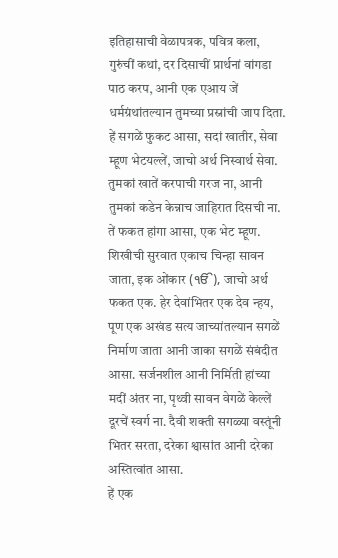इतिहासाची वेळापत्रक, पवित्र कला, गुरुंचीं कथां, दर दिसाचीं प्रार्थनां वांगडा पाठ करप, आनी एक एआय जें धर्मग्रंथांतल्यान तुमच्या प्रस्नांची जाप दिता. हें सगळें फुकट आसा, सदां खातीर, सेवा म्हूण भेटयल्लें, जाचो अर्थ निस्वार्थ सेवा. तुमकां खातें करपाची गरज ना, आनी तुमकां कडेन केन्नाच जाहिरात दिसची ना. तें फकत हांगा आसा, एक भेट म्हूण.
शिखीची सुरवात एकाच चिन्हा सावन जाता, इक ओंकार (ੴ), जाचो अर्थ फकत एक. हेर देवांभितर एक देव न्हय, पूण एक अखंड सत्य जाच्यांतल्यान सगळें निर्माण जाता आनी जाका सगळें संबंदीत आसा. सर्जनशील आनी निर्मिती हांच्या मदीं अंतर ना, पृथ्वी सावन वेगळें केल्लें दूरचें स्वर्ग ना. दैवी शक्ती सगळ्या वस्तूंनी भितर सरता, दरेका श्वासांत आनी दरेका अस्तित्वांत आसा.
हें एक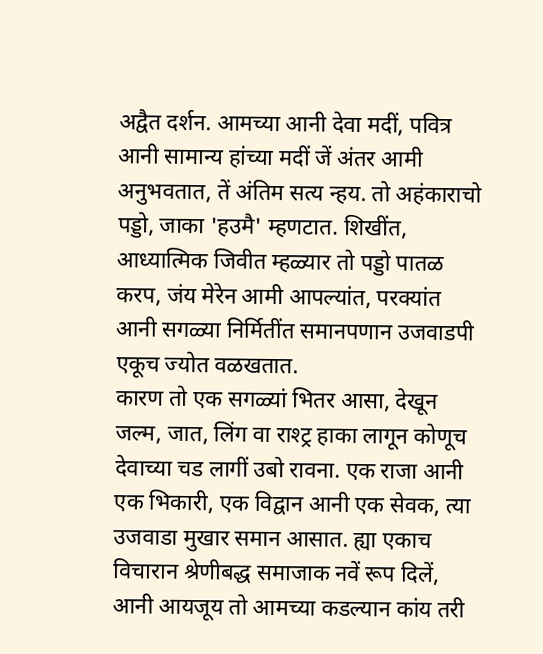अद्वैत दर्शन. आमच्या आनी देवा मदीं, पवित्र आनी सामान्य हांच्या मदीं जें अंतर आमी अनुभवतात, तें अंतिम सत्य न्हय. तो अहंकाराचो पड्डो, जाका 'हउमै' म्हणटात. शिखींत, आध्यात्मिक जिवीत म्हळ्यार तो पड्डो पातळ करप, जंय मेरेन आमी आपल्यांत, परक्यांत आनी सगळ्या निर्मितींत समानपणान उजवाडपी एकूच ज्योत वळखतात.
कारण तो एक सगळ्यां भितर आसा, देखून जल्म, जात, लिंग वा राश्ट्र हाका लागून कोणूच देवाच्या चड लागीं उबो रावना. एक राजा आनी एक भिकारी, एक विद्वान आनी एक सेवक, त्या उजवाडा मुखार समान आसात. ह्या एकाच विचारान श्रेणीबद्ध समाजाक नवें रूप दिलें, आनी आयजूय तो आमच्या कडल्यान कांय तरी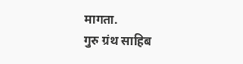मागता.
गुरु ग्रंथ साहिब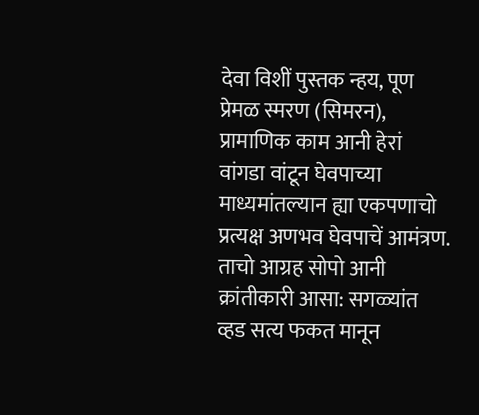देवा विशीं पुस्तक न्हय, पूण प्रेमळ स्मरण (सिमरन), प्रामाणिक काम आनी हेरां वांगडा वांटून घेवपाच्या माध्यमांतल्यान ह्या एकपणाचो प्रत्यक्ष अणभव घेवपाचें आमंत्रण. ताचो आग्रह सोपो आनी क्रांतीकारी आसा: सगळ्यांत व्हड सत्य फकत मानून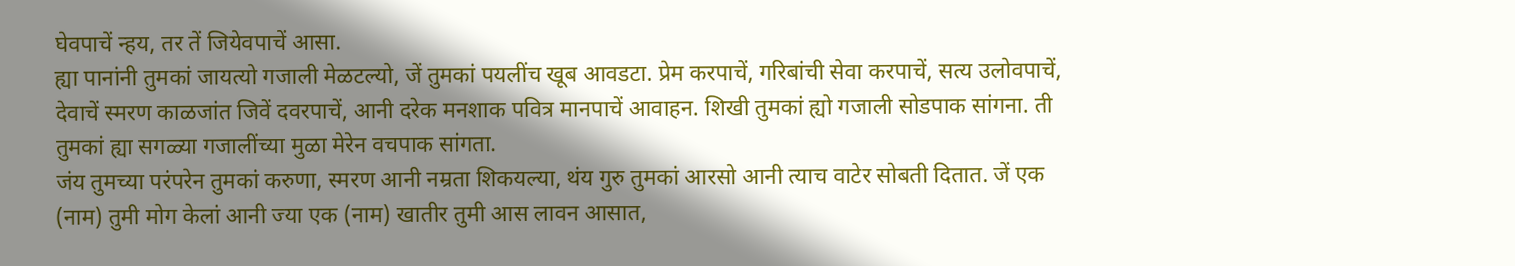घेवपाचें न्हय, तर तें जियेवपाचें आसा.
ह्या पानांनी तुमकां जायत्यो गजाली मेळटल्यो, जें तुमकां पयलींच खूब आवडटा. प्रेम करपाचें, गरिबांची सेवा करपाचें, सत्य उलोवपाचें, देवाचें स्मरण काळजांत जिवें दवरपाचें, आनी दरेक मनशाक पवित्र मानपाचें आवाहन. शिखी तुमकां ह्यो गजाली सोडपाक सांगना. ती तुमकां ह्या सगळ्या गजालींच्या मुळा मेरेन वचपाक सांगता.
जंय तुमच्या परंपरेन तुमकां करुणा, स्मरण आनी नम्रता शिकयल्या, थंय गुरु तुमकां आरसो आनी त्याच वाटेर सोबती दितात. जें एक (नाम) तुमी मोग केलां आनी ज्या एक (नाम) खातीर तुमी आस लावन आसात,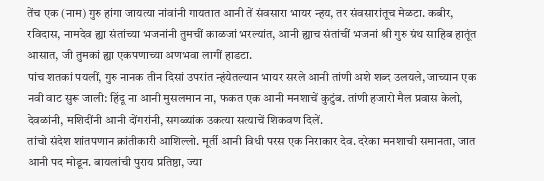तेंच एक (नाम) गुरु हांगा जायत्या नांवांनी गायतात आनी तें संवसारा भायर न्हय, तर संवसारांतूच मेळटा. कबीर, रविदास, नामदेव ह्या संतांच्या भजनांनी तुमचीं काळजां भरल्यांत, आनी ह्याच संतांचीं भजनां श्री गुरु ग्रंथ साहिब हातूंत आसात, जी तुमकां ह्या एकपणाच्या अणभवा लागीं हाडटा.
पांच शतकां पयलीं, गुरु नानक तीन दिसां उपरांत न्हंयेतल्यान भायर सरले आनी तांणी अशे शब्द उलयले, जाच्यान एक नवी वाट सुरू जाली: हिंदू ना आनी मुसलमान ना, फकत एक आनी मनशाचें कुटुंब. तांणी हजारो मैल प्रवास केलो, देवळांनी, मशिदींनी आनी दोंगरांनी, सगळ्यांक उकत्या सत्याचें शिकवण दिलें.
तांचो संदेश शांतपणान क्रांतीकारी आशिल्लो. मूर्ती आनी विधी परस एक निराकार देव. दरेका मनशाची समानता, जात आनी पद मोडून. बायलांची पुराय प्रतिष्ठा, ज्या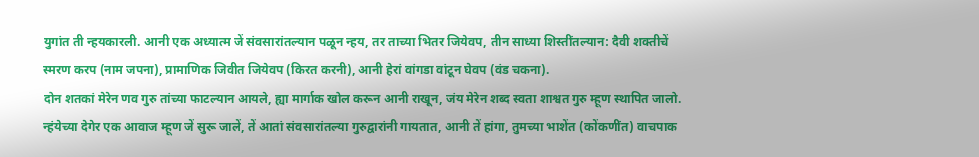युगांत ती न्हयकारली. आनी एक अध्यात्म जें संवसारांतल्यान पळून न्हय, तर ताच्या भितर जियेवप, तीन साध्या शिस्तींतल्यान: दैवी शक्तीचें स्मरण करप (नाम जपना), प्रामाणिक जिवीत जियेवप (किरत करनी), आनी हेरां वांगडा वांटून घेवप (वंड चकना).
दोन शतकां मेरेन णव गुरु तांच्या फाटल्यान आयले, ह्या मार्गाक खोल करून आनी राखून, जंय मेरेन शब्द स्वता शाश्वत गुरु म्हूण स्थापित जालो. न्हंयेच्या देगेर एक आवाज म्हूण जें सुरू जालें, तें आतां संवसारांतल्या गुरुद्वारांनी गायतात, आनी तें हांगा, तुमच्या भाशेंत (कोंकणींत) वाचपाक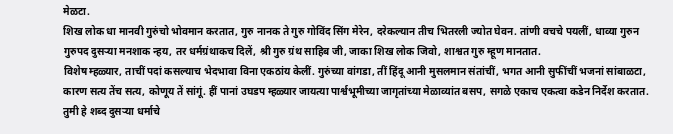मेळटा.
शिख लोक धा मानवी गुरुंचो भोवमान करतात, गुरु नानक ते गुरु गोविंद सिंग मेरेन, दरेकल्यान तीच भितरली ज्योत घेवन. तांणी वचचे पयलीं, धाव्या गुरुन गुरुपद दुसऱ्या मनशाक न्हय, तर धर्मग्रंथाकच दिलें, श्री गुरु ग्रंथ साहिब जी, जाका शिख लोक जिवो, शाश्वत गुरु म्हूण मानतात.
विशेष म्हळ्यार, ताचीं पदां कसल्याच भेदभावा विना एकठांय केलीं. गुरुंच्या वांगडा, तीं हिंदू आनी मुसलमान संतांचीं, भगत आनी सुफींचीं भजनां सांबाळटा, कारण सत्य तेंच सत्य, कोणूय तें सांगूं. हीं पानां उघडप म्हळ्यार जायत्या पार्श्वभूमीच्या जागृतांच्या मेळाव्यांत बसप, सगळे एकाच एकत्वा कडेन निर्देश करतात.
तुमी हे शब्द दुसऱ्या धर्माचे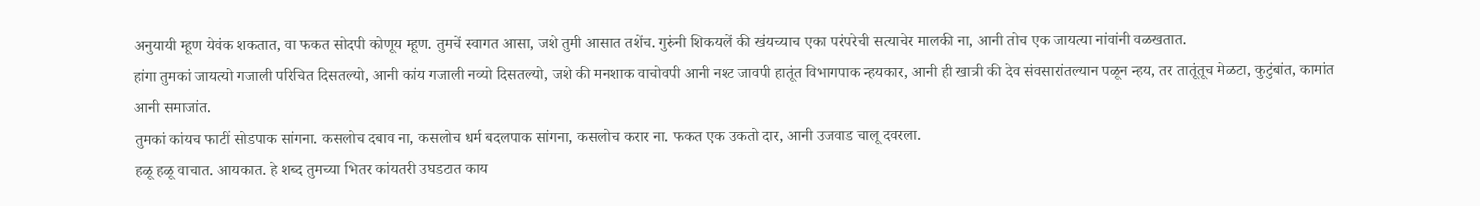अनुयायी म्हूण येवंक शकतात, वा फकत सोदपी कोणूय म्हूण. तुमचें स्वागत आसा, जशे तुमी आसात तशेंच. गुरुंनी शिकयलें की खंयच्याच एका परंपरेची सत्याचेर मालकी ना, आनी तोच एक जायत्या नांवांनी वळखतात.
हांगा तुमकां जायत्यो गजाली परिचित दिसतल्यो, आनी कांय गजाली नव्यो दिसतल्यो, जशे की मनशाक वाचोवपी आनी नश्ट जावपी हातूंत विभागपाक न्हयकार, आनी ही खात्री की देव संवसारांतल्यान पळून न्हय, तर तातूंतूच मेळटा, कुटुंबांत, कामांत आनी समाजांत.
तुमकां कांयच फाटीं सोडपाक सांगना. कसलोच दबाव ना, कसलोच धर्म बदलपाक सांगना, कसलोच करार ना. फकत एक उकतो दार, आनी उजवाड चालू दवरला.
हळू हळू वाचात. आयकात. हे शब्द तुमच्या भितर कांयतरी उघडटात काय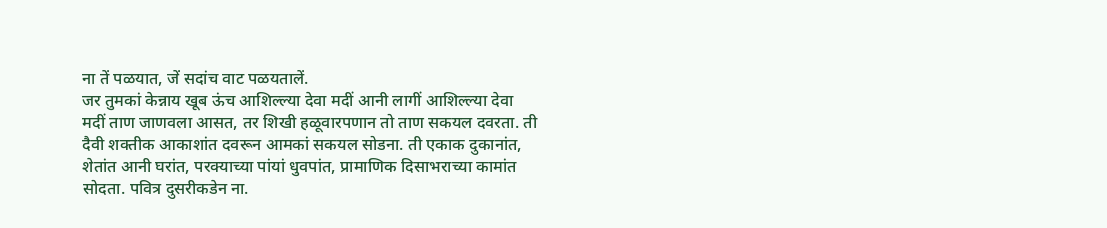ना तें पळयात, जें सदांच वाट पळयतालें.
जर तुमकां केन्नाय खूब ऊंच आशिल्ल्या देवा मदीं आनी लागीं आशिल्ल्या देवा मदीं ताण जाणवला आसत, तर शिखी हळूवारपणान तो ताण सकयल दवरता. ती दैवी शक्तीक आकाशांत दवरून आमकां सकयल सोडना. ती एकाक दुकानांत, शेतांत आनी घरांत, परक्याच्या पांयां धुवपांत, प्रामाणिक दिसाभराच्या कामांत सोदता. पवित्र दुसरीकडेन ना.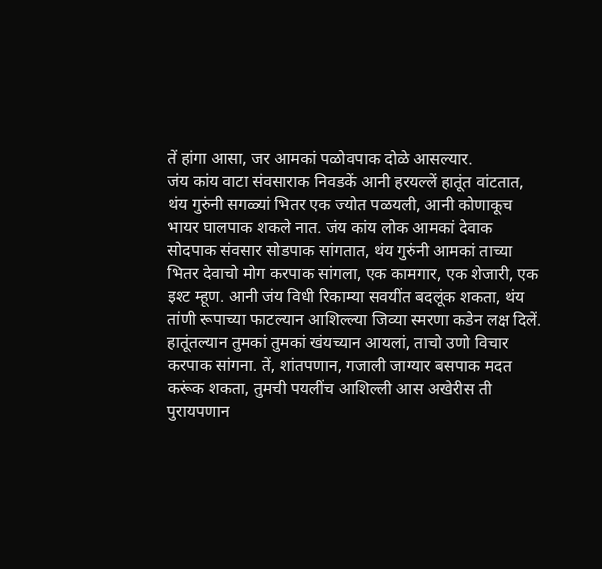तें हांगा आसा, जर आमकां पळोवपाक दोळे आसल्यार.
जंय कांय वाटा संवसाराक निवडकें आनी हरयल्लें हातूंत वांटतात, थंय गुरुंनी सगळ्यां भितर एक ज्योत पळयली, आनी कोणाकूच भायर घालपाक शकले नात. जंय कांय लोक आमकां देवाक सोदपाक संवसार सोडपाक सांगतात, थंय गुरुंनी आमकां ताच्या भितर देवाचो मोग करपाक सांगला, एक कामगार, एक शेजारी, एक इश्ट म्हूण. आनी जंय विधी रिकाम्या सवयींत बदलूंक शकता, थंय तांणी रूपाच्या फाटल्यान आशिल्ल्या जिव्या स्मरणा कडेन लक्ष दिलें.
हातूंतल्यान तुमकां तुमकां खंयच्यान आयलां, ताचो उणो विचार करपाक सांगना. तें, शांतपणान, गजाली जाग्यार बसपाक मदत करूंक शकता, तुमची पयलींच आशिल्ली आस अखेरीस ती पुरायपणान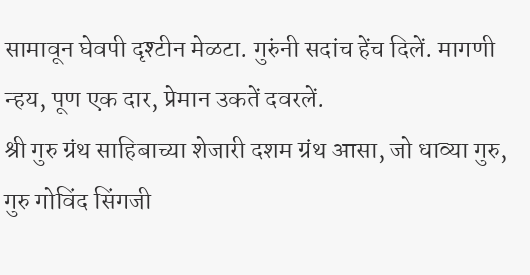सामावून घेवपी दृश्टीन मेळटा. गुरुंनी सदांच हेंच दिलें. मागणी न्हय, पूण एक दार, प्रेमान उकतें दवरलें.
श्री गुरु ग्रंथ साहिबाच्या शेजारी दशम ग्रंथ आसा, जो धाव्या गुरु, गुरु गोविंद सिंगजी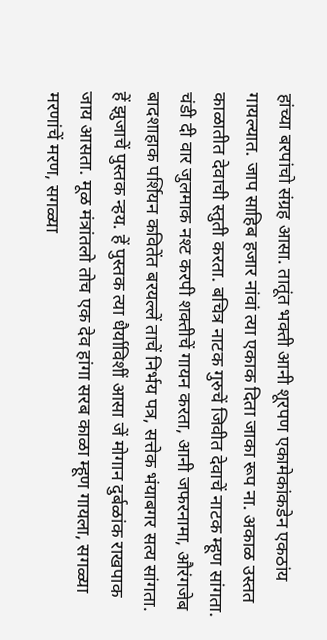हांच्या बरपांचो संग्रह आसा. तातूंत भक्ती आनी शूरपण एकामेकांकडेन एकठांय गायल्यात. जाप साहिब हजार नांवां त्या एकाक दिता जाका रूप ना. अकाळ उस्तत काळातीत देवाची स्तुती करता. बचित्र नाटक गुरुचें जिवीत देवाचें नाटक म्हूण सांगता. चंडी दी वार जुलमाक नश्ट करपी शक्तीचें गायन करता, आनी जफरनामा, औरंगजेब बादशाहाक पर्शियन कवितेंत बरयल्लें ताचें निर्भय पत्र, सत्तेक भंयाबगर सत्य सांगता.
हें झुजाचें पुस्तक न्हय. हें पुस्तक त्या धैर्याविशीं आसा जें मोगान दुर्बळांक राखपाक जाय आसता. मूळ मंत्रांतलो तोच एक देव हांगा सरब काळा म्हूण गायला, सगळ्या मरणांचें मरण, सगळ्या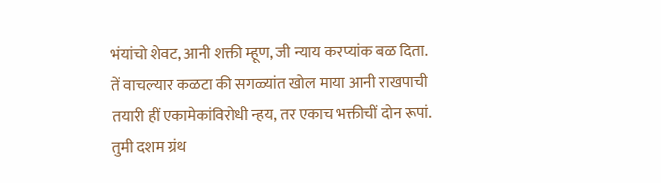भंयांचो शेवट, आनी शक्ती म्हूण, जी न्याय करप्यांक बळ दिता. तें वाचल्यार कळटा की सगळ्यांत खोल माया आनी राखपाची तयारी हीं एकामेकांविरोधी न्हय, तर एकाच भक्तीचीं दोन रूपां.
तुमी दशम ग्रंथ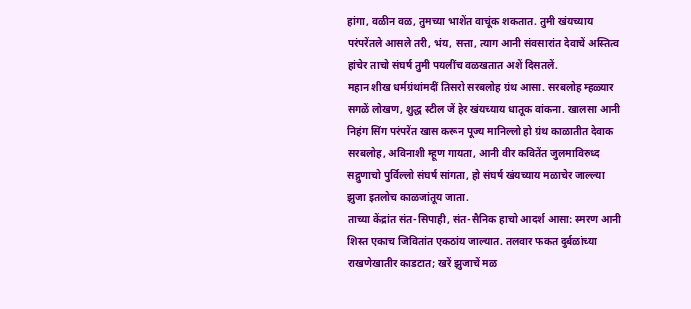हांगा, वळीन वळ, तुमच्या भाशेंत वाचूंक शकतात. तुमी खंयच्याय परंपरेंतले आसले तरी, भंय, सत्ता, त्याग आनी संवसारांत देवाचें अस्तित्व हांचेर ताचो संघर्ष तुमी पयलींच वळखतात अशें दिसतलें.
महान शीख धर्मग्रंथांमदीं तिसरो सरबलोह ग्रंथ आसा. सरबलोह म्हळ्यार सगळें लोखण, शुद्ध स्टील जें हेर खंयच्याय धातूक वांकना. खालसा आनी निहंग सिंग परंपरेंत खास करून पूज्य मानिल्लो हो ग्रंथ काळातीत देवाक सरबलोह, अविनाशी म्हूण गायता, आनी वीर कवितेंत जुलमाविरुध्द सद्गुणाचो पुर्विल्लो संघर्ष सांगता, हो संघर्ष खंयच्याय मळाचेर जाल्ल्या झुजा इतलोच काळजांतूय जाता.
ताच्या केंद्रांत संत-सिपाही, संत-सैनिक हाचो आदर्श आसा: स्मरण आनी शिस्त एकाच जिवितांत एकठांय जाल्यात. तलवार फकत दुर्बळांच्या राखणेखातीर काडटात; खरें झुजाचें मळ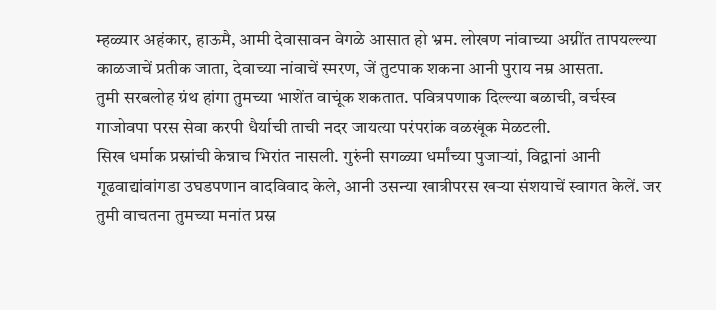म्हळ्यार अहंकार, हाऊमै, आमी देवासावन वेगळे आसात हो भ्रम. लोखण नांवाच्या अग्नींत तापयल्ल्या काळजाचें प्रतीक जाता, देवाच्या नांवाचें स्मरण, जें तुटपाक शकना आनी पुराय नम्र आसता.
तुमी सरबलोह ग्रंथ हांगा तुमच्या भाशेंत वाचूंक शकतात. पवित्रपणाक दिल्ल्या बळाची, वर्चस्व गाजोवपा परस सेवा करपी धैर्याची ताची नदर जायत्या परंपरांक वळखूंक मेळटली.
सिख धर्माक प्रस्नांची केन्नाच भिरांत नासली. गुरुंनी सगळ्या धर्मांच्या पुजाऱ्यां, विद्वानां आनी गूढवाद्यांवांगडा उघडपणान वादविवाद केले, आनी उसन्या खात्रीपरस खऱ्या संशयाचें स्वागत केलें. जर तुमी वाचतना तुमच्या मनांत प्रस्न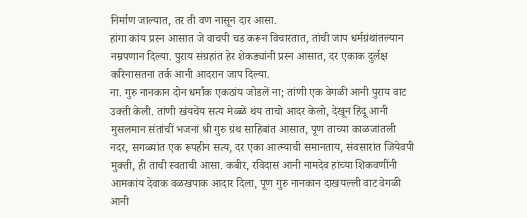निर्माण जाल्यात, तर ती वण नासून दार आसा.
हांगा कांय प्रस्न आसात जे वाचपी चड करून विचारतात, तांची जाप धर्मग्रंथांतल्यान नम्रपणान दिल्या. पुराय संग्रहांत हेर शेकड्यांनी प्रस्न आसात, दर एकाक दुर्लक्ष करिनासतना तर्क आनी आदरान जाप दिल्या.
ना. गुरु नानकान दोन धर्मांक एकठांय जोडलें ना; तांणी एक वेगळी आनी पुराय वाट उक्ती केली. तांणी खंयचेंय सत्य मेळ्ळें थंय ताचो आदर केलो, देखून हिंदू आनी मुसलमान संतांचीं भजनां श्री गुरु ग्रंथ साहिबांत आसात, पूण ताच्या काळजांतली नदर, सगळ्यांत एक रूपहीन सत्य, दर एका आत्म्याची समानताय, संवसारांत जियेवपी मुक्ती, ही ताची स्वताची आसा. कबीर, रविदास आनी नामदेव हांच्या शिकवणींनी आमकांय देवाक वळखपाक आदार दिला, पूण गुरु नानकान दाखयल्ली वाट वेगळी आनी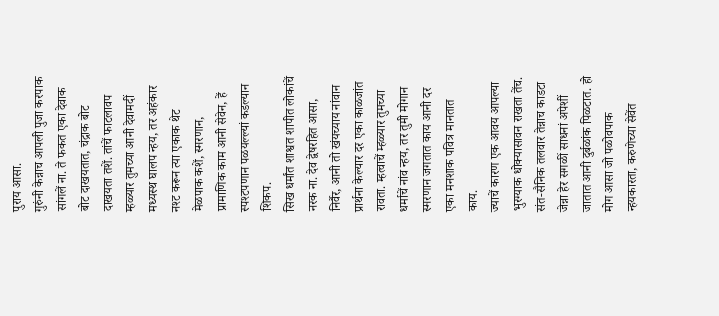पुराय आसा.
गुरुंनी केन्नाच आपली पुजा करपाक सांगलें ना. ते फकत एका देवाक बोट दाखयतात, चंद्राक बोट दाखयता तशें. तांचें फाटलावप म्हळ्यार तुमच्या आनी देवामदीं मध्यस्थ घालप न्हय, तर अहंकार नश्ट करून त्या एकाक थेट मेळपाक कशें, स्मरणान, प्रामाणिक काम आनी सेवेन, हें स्पश्टपणान पळयल्ल्यां कडल्यान शिकप.
सिख धर्मांत शाश्वत शापीत लोकांचें नरक ना. देव द्वेषरहित आसा, निर्वैर, आनी तो खंयच्याय नांवान प्रार्थना केल्यार दर एका काळजांत रावता. म्हत्वाचें म्हळ्यार तुमच्या धर्माचें नांव न्हय, तर तुमी मोगान स्मरणान जगतात काय आनी दर एका मनशाक पवित्र मानतात काय.
ज्याचें कारण एक आवय आपल्या भुरग्याक धोक्यासावन राखता तेंच. संत-सैनिक तलवार तेन्नाच काडटा जेन्ना हेर सगळीं साधनां अपेशीं जातात आनी दुर्बळांक पिळटात. हो मोग आसा जो पळोवपाक न्हयकारता, करुणेच्या सेवेंत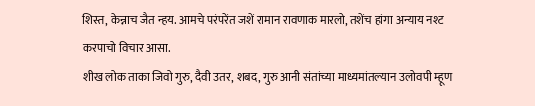शिस्त, केन्नाच जैत न्हय. आमचे परंपरेंत जशें रामान रावणाक मारलो, तशेंच हांगा अन्याय नश्ट करपाचो विचार आसा.
शीख लोक ताका जिवो गुरु, दैवी उतर, शबद, गुरु आनी संतांच्या माध्यमांतल्यान उलोवपी म्हूण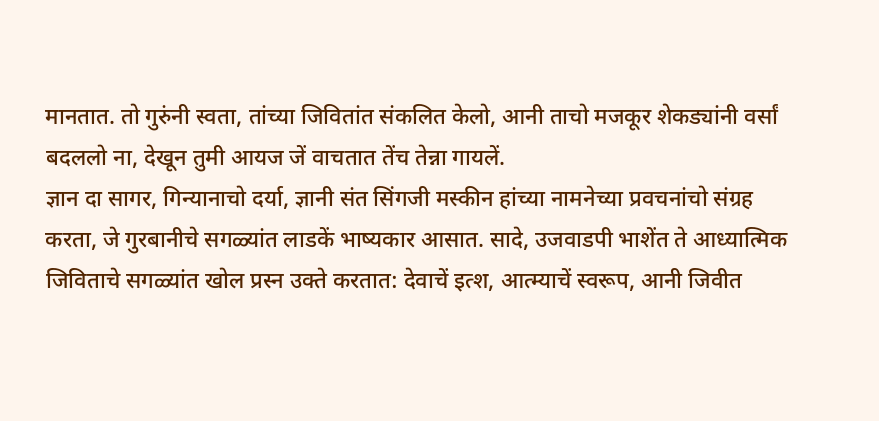मानतात. तो गुरुंनी स्वता, तांच्या जिवितांत संकलित केलो, आनी ताचो मजकूर शेकड्यांनी वर्सां बदललो ना, देखून तुमी आयज जें वाचतात तेंच तेन्ना गायलें.
ज्ञान दा सागर, गिन्यानाचो दर्या, ज्ञानी संत सिंगजी मस्कीन हांच्या नामनेच्या प्रवचनांचो संग्रह करता, जे गुरबानीचे सगळ्यांत लाडकें भाष्यकार आसात. सादे, उजवाडपी भाशेंत ते आध्यात्मिक जिविताचे सगळ्यांत खोल प्रस्न उक्ते करतात: देवाचें इत्श, आत्म्याचें स्वरूप, आनी जिवीत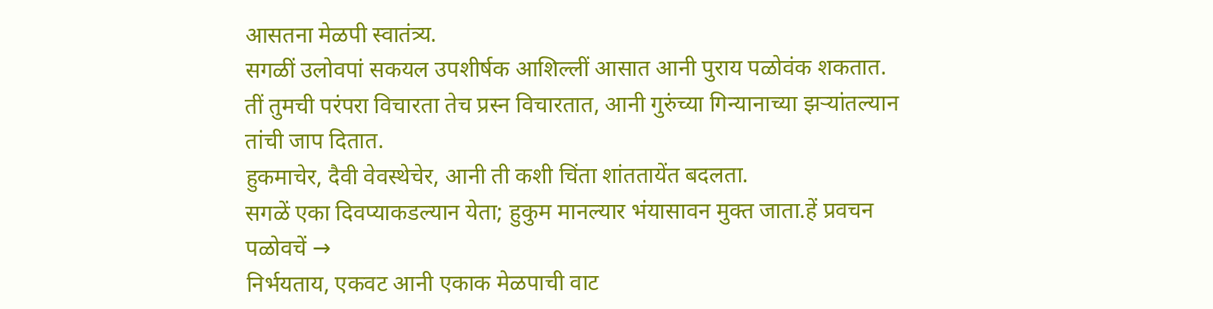आसतना मेळपी स्वातंत्र्य.
सगळीं उलोवपां सकयल उपशीर्षक आशिल्लीं आसात आनी पुराय पळोवंक शकतात. तीं तुमची परंपरा विचारता तेच प्रस्न विचारतात, आनी गुरुंच्या गिन्यानाच्या झऱ्यांतल्यान तांची जाप दितात.
हुकमाचेर, दैवी वेवस्थेचेर, आनी ती कशी चिंता शांततायेंत बदलता.
सगळें एका दिवप्याकडल्यान येता; हुकुम मानल्यार भंयासावन मुक्त जाता.हें प्रवचन पळोवचें →
निर्भयताय, एकवट आनी एकाक मेळपाची वाट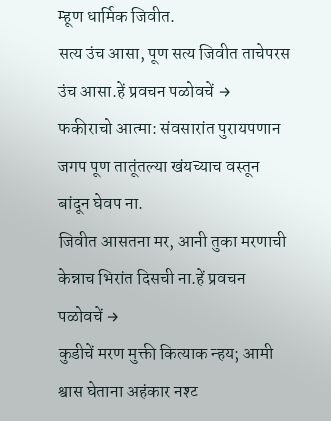म्हूण धार्मिक जिवीत.
सत्य उंच आसा, पूण सत्य जिवीत ताचेपरस उंच आसा.हें प्रवचन पळोवचें →
फकीराचो आत्मा: संवसारांत पुरायपणान जगप पूण तातूंतल्या खंयच्याच वस्तून बांदून घेवप ना.
जिवीत आसतना मर, आनी तुका मरणाची केन्नाच भिरांत दिसची ना.हें प्रवचन पळोवचें →
कुडीचें मरण मुक्ती कित्याक न्हय; आमी श्वास घेताना अहंकार नश्ट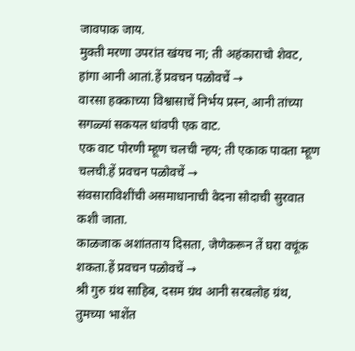जावपाक जाय.
मुक्ती मरणा उपरांत खंयच ना; ती अहंकाराचो शेवट, हांगा आनी आतां.हें प्रवचन पळोवचें →
वारसा हक्काच्या विश्वासाचें निर्भय प्रस्न, आनी तांच्या सगळ्यां सकयल धांवपी एक वाट.
एक वाट पोरणी म्हूण चलची न्हय; ती एकाक पावता म्हूण चलची.हें प्रवचन पळोवचें →
संवसाराविशींची असमाधानाची वेदना सोदाची सुरवात कशी जाता.
काळजाक अशांतताय दिसता, जेणेकरून तें घरा वचूंक शकता.हें प्रवचन पळोवचें →
श्री गुरु ग्रंथ साहिब, दसम ग्रंथ आनी सरबलोह ग्रंथ, तुमच्या भाशेंत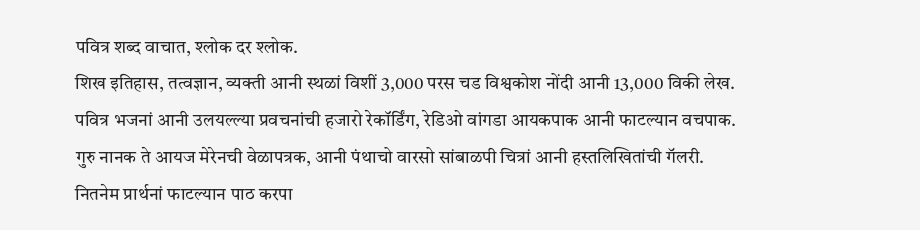पवित्र शब्द वाचात, श्लोक दर श्लोक.
शिख इतिहास, तत्वज्ञान, व्यक्ती आनी स्थळां विशीं 3,000 परस चड विश्वकोश नोंदी आनी 13,000 विकी लेख.
पवित्र भजनां आनी उलयल्ल्या प्रवचनांची हजारो रेकॉर्डिंग, रेडिओ वांगडा आयकपाक आनी फाटल्यान वचपाक.
गुरु नानक ते आयज मेरेनची वेळापत्रक, आनी पंथाचो वारसो सांबाळपी चित्रां आनी हस्तलिखितांची गॅलरी.
नितनेम प्रार्थनां फाटल्यान पाठ करपा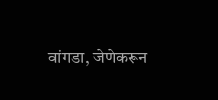वांगडा, जेणेकरून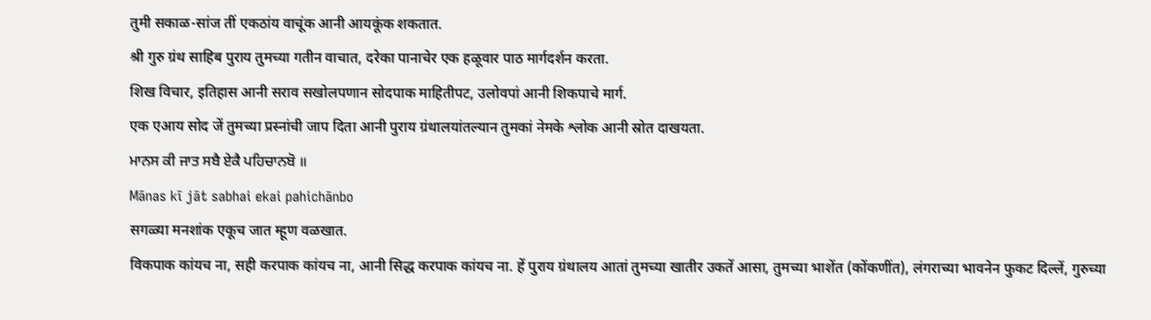तुमी सकाळ-सांज तीं एकठांय वाचूंक आनी आयकूंक शकतात.
श्री गुरु ग्रंथ साहिब पुराय तुमच्या गतीन वाचात, दरेका पानाचेर एक हळूवार पाठ मार्गदर्शन करता.
शिख विचार, इतिहास आनी सराव सखोलपणान सोदपाक माहितीपट, उलोवपां आनी शिकपाचे मार्ग.
एक एआय सोद जें तुमच्या प्रस्नांची जाप दिता आनी पुराय ग्रंथालयांतल्यान तुमकां नेमके श्लोक आनी स्रोत दाखयता.
ਮਾਨਸ ਕੀ ਜਾਤ ਸਬੈ ਏਕੈ ਪਹਿਚਾਨਬੋ ॥
Mānas kī jāt sabhai ekai pahichānbo
सगळ्या मनशांक एकूच जात म्हूण वळखात.
विकपाक कांयच ना, सही करपाक कांयच ना, आनी सिद्ध करपाक कांयच ना. हें पुराय ग्रंथालय आतां तुमच्या खातीर उकतें आसा, तुमच्या भाशेंत (कोंकणींत), लंगराच्या भावनेन फुकट दिल्लें, गुरुच्या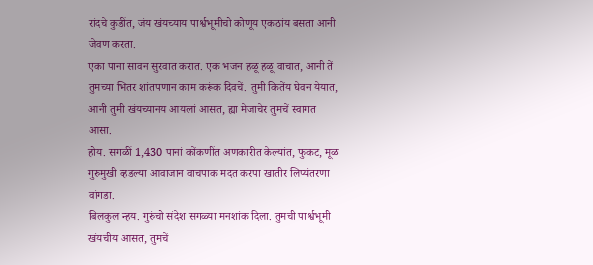रांदचे कुडींत, जंय खंयच्याय पार्श्वभूमीचो कोणूय एकठांय बसता आनी जेवण करता.
एका पाना सावन सुरवात करात. एक भजन हळू हळू वाचात, आनी तें तुमच्या भितर शांतपणान काम करूंक दिवचें. तुमी कितेंय घेवन येयात, आनी तुमी खंयच्यानय आयलां आसत, ह्या मेजाचेर तुमचें स्वागत आसा.
होय. सगळीं 1,430 पानां कोंकणींत अणकारीत केल्यांत, फुकट, मूळ गुरुमुखी व्हडल्या आवाजान वाचपाक मदत करपा खातीर लिप्यंतरणा वांगडा.
बिलकुल न्हय. गुरुंचो संदेश सगळ्या मनशांक दिला. तुमची पार्श्वभूमी खंयचीय आसत, तुमचें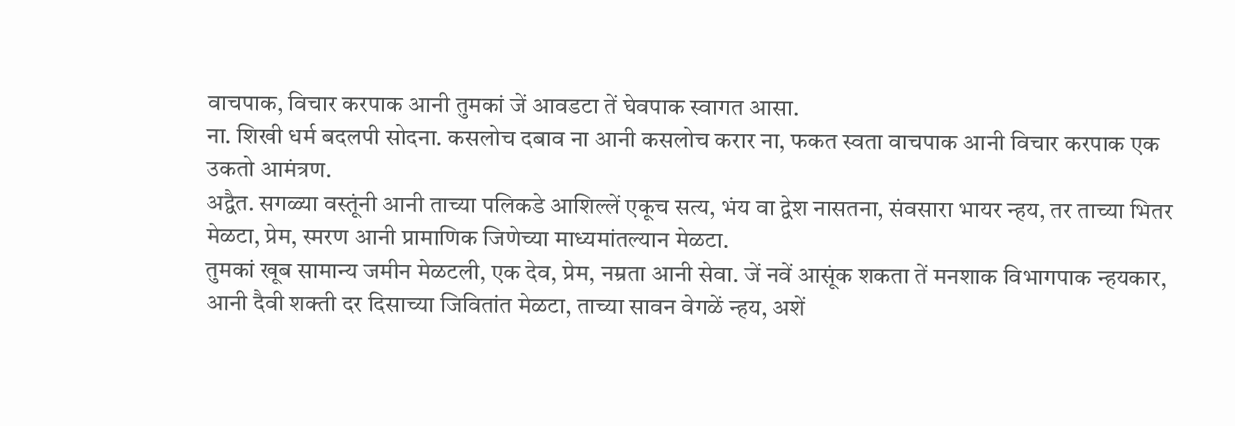वाचपाक, विचार करपाक आनी तुमकां जें आवडटा तें घेवपाक स्वागत आसा.
ना. शिखी धर्म बदलपी सोदना. कसलोच दबाव ना आनी कसलोच करार ना, फकत स्वता वाचपाक आनी विचार करपाक एक उकतो आमंत्रण.
अद्वैत. सगळ्या वस्तूंनी आनी ताच्या पलिकडे आशिल्लें एकूच सत्य, भंय वा द्वेश नासतना, संवसारा भायर न्हय, तर ताच्या भितर मेळटा, प्रेम, स्मरण आनी प्रामाणिक जिणेच्या माध्यमांतल्यान मेळटा.
तुमकां खूब सामान्य जमीन मेळटली, एक देव, प्रेम, नम्रता आनी सेवा. जें नवें आसूंक शकता तें मनशाक विभागपाक न्हयकार, आनी दैवी शक्ती दर दिसाच्या जिवितांत मेळटा, ताच्या सावन वेगळें न्हय, अशें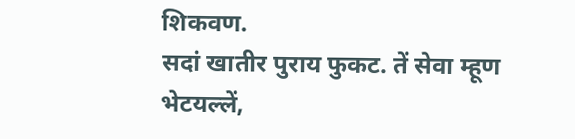शिकवण.
सदां खातीर पुराय फुकट. तें सेवा म्हूण भेटयल्लें,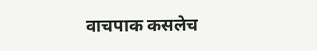वाचपाक कसलेच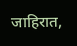जाहिरात,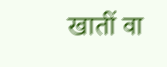खातीं वा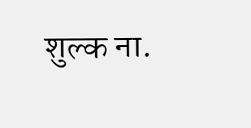शुल्क ना.